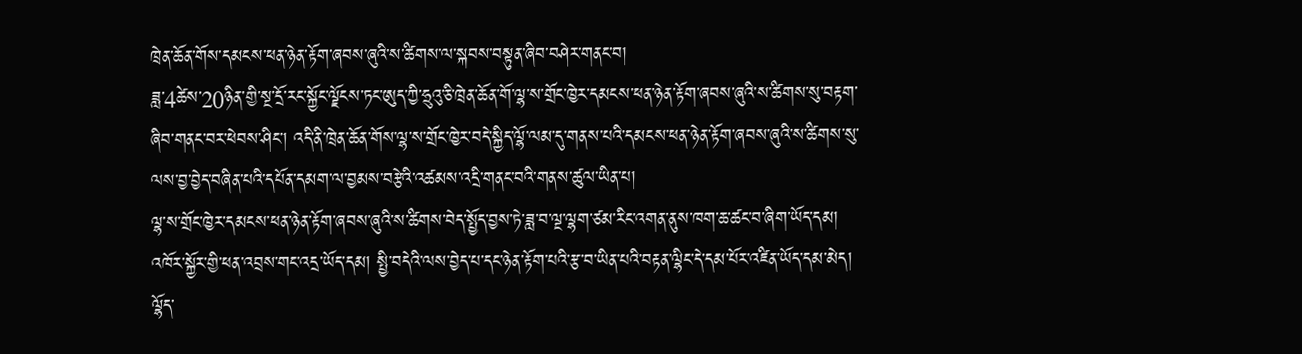ཁྲེན་ཆོན་གོས་དམངས་ཕན་ཉེན་རྟོག་ཞབས་ཞུའི་ས་ཚིགས་ལ་སྐབས་བསྟུན་ཞིབ་བཤེར་གནང་བ།
ཟླ་4ཚེས་20ཉིན་གྱི་སྔ་དྲོ་རང་སྐྱོང་ལྗོངས་ཏང་ཨུད་ཀྱི་ཧྲུའུ་ཅི་ཁྲེན་ཆོན་གོ་ལྷ་ས་གྲོང་ཁྱེར་དམངས་ཕན་ཉེན་རྟོག་ཞབས་ཞུའི་ས་ཚིགས་སུ་བརྟག་ཞིབ་གནང་བར་ཕེབས་ཤིང་། འདི་ནི་ཁྲེན་ཆོན་གོས་ལྷ་ས་གྲོང་ཁྱེར་བདེ་སྐྱིད་ལྷོ་ལམ་དུ་གནས་པའི་དམངས་ཕན་ཉེན་རྟོག་ཞབས་ཞུའི་ས་ཚིགས་སུ་ལས་བྱ་བྱེད་བཞིན་པའི་དཔོན་དམག་ལ་བྱམས་བརྩེའི་འཚམས་འདྲི་གནང་བའི་གནས་ཚུལ་ཡིན་པ།
ལྷ་ས་གྲོང་ཁྱེར་དམངས་ཕན་ཉེན་རྟོག་ཞབས་ཞུའི་ས་ཚིགས་བེད་སྤྱོད་བྱས་ཏེ་ཟླ་བ་ལྔ་ལྷག་ཙམ་རིང་འགན་ནུས་ཁག་ཆ་ཚང་བ་ཞིག་ཡོད་དམ། འཁོར་སྐྱོར་གྱི་ཕན་འབྲས་གང་འདྲ་ཡོད་དམ། སྤྱི་བདེའི་ལས་བྱེད་པ་དང་ཉེན་རྟོག་པའི་རྩ་བ་ཡིན་པའི་བརྟན་ལྷིང་དེ་དམ་པོར་འཛིན་ཡོད་དམ་མེད། ལྷོད་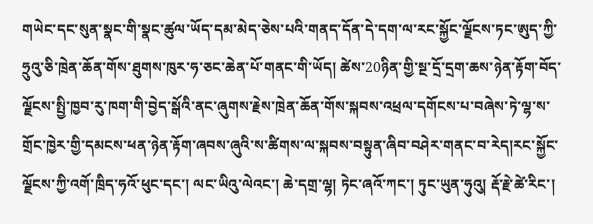གཡེང་དང་སུན་སྣང་གི་སྣང་ཚུལ་ཡོད་དམ་མེད་ཅེས་པའི་གནད་དོན་དེ་དག་ལ་རང་སྐྱོང་ལྗོངས་ཏང་ཨུད་ཀྱི་ཧྲུའུ་ཅི་ཁྲེན་ཆོན་གོས་ཐུགས་ཁུར་ཧ་ཅང་ཆེན་པོ་གནང་གི་ཡོད། ཚེས་20ཉིན་གྱི་སྔ་དྲོ་དྲག་ཆས་ཉེན་རྟོག་བོད་ལྗོངས་སྤྱི་ཁྱབ་རུ་ཁག་གི་བྱེད་སྒོའི་ནང་ཞུགས་རྗེས་ཁྲེན་ཆོན་གོས་སྐབས་འཕྲལ་དགོངས་པ་བཞེས་ཏེ་ལྷ་ས་གྲོང་ཁྱེར་གྱི་དམངས་ཕན་ཉེན་རྟོག་ཞབས་ཞུའི་ས་ཚིགས་ལ་སྐབས་བསྟུན་ཞིབ་བཤེར་གནང་བ་རེད།རང་སྐྱོང་ལྗོངས་ཀྱི་འགོ་ཁྲིད་ཧའོ་ཕུང་དང་། ལང་ཡིའུ་ལེའང་། ཆེ་དགྲ་ལྷ། ཏེང་ཞའོ་ཀང་། ཏུང་ཡུན་ཧུའུ། རྡོ་རྗེ་ཚེ་རིང་།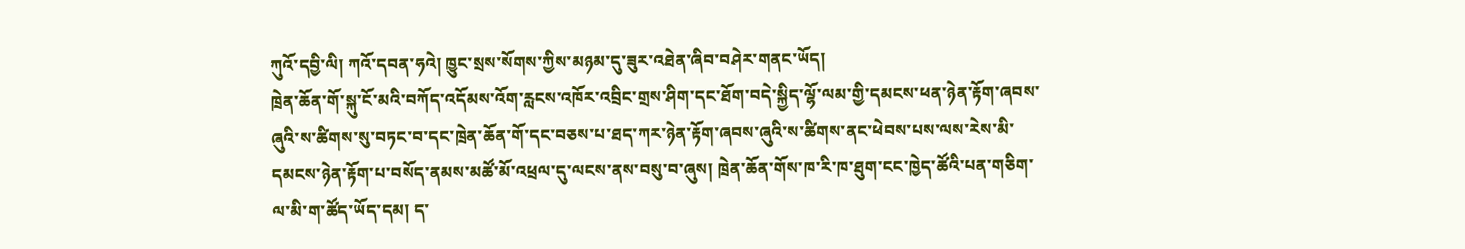ཀུའོ་དབྱི་ལི། ཀའོ་དབན་ཧའེ། ཁྱུང་སྲས་སོགས་ཀྱིས་མཉམ་དུ་ཟུར་འཐེན་ཞིབ་བཤེར་གནང་ཡོད།
ཁྲེན་ཆོན་གོ་སྐུ་ངོ་མའི་བཀོད་འདོམས་འོག་རླངས་འཁོར་འབྲིང་གྲས་ཤིག་དང་ཐོག་བདེ་སྐྱིད་ལྷོ་ལམ་གྱི་དམངས་ཕན་ཉེན་རྟོག་ཞབས་ཞུའི་ས་ཚིགས་སུ་བཏང་བ་དང་ཁྲེན་ཆོན་གོ་དང་བཅས་པ་ཐད་ཀར་ཉེན་རྟོག་ཞབས་ཞུའི་ས་ཚིགས་ནང་ཕེབས་པས་ལས་རེས་མི་དམངས་ཉེན་རྟོག་པ་བསོད་ནམས་མཚོ་མོ་འཕྲལ་དུ་ལངས་ནས་བསུ་བ་ཞུས། ཁྲེན་ཆོན་གོས་ཁ་རི་ཁ་ཐུག་ངང་ཁྱེད་ཚོའི་པན་གཅིག་ལ་མི་ག་ཚོད་ཡོད་དམ། ད་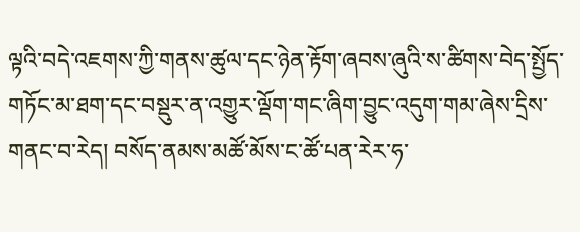ལྟའི་བདེ་འཇགས་ཀྱི་གནས་ཚུལ་དང་ཉེན་རྟོག་ཞབས་ཞུའི་ས་ཚིགས་བེད་སྤྱོད་གཏོང་མ་ཐག་དང་བསྡུར་ན་འགྱུར་ལྡོག་གང་ཞིག་བྱུང་འདུག་གམ་ཞེས་དྲིས་གནང་བ་རེད། བསོད་ནམས་མཚོ་མོས་ང་ཚོ་པན་རེར་ཧ་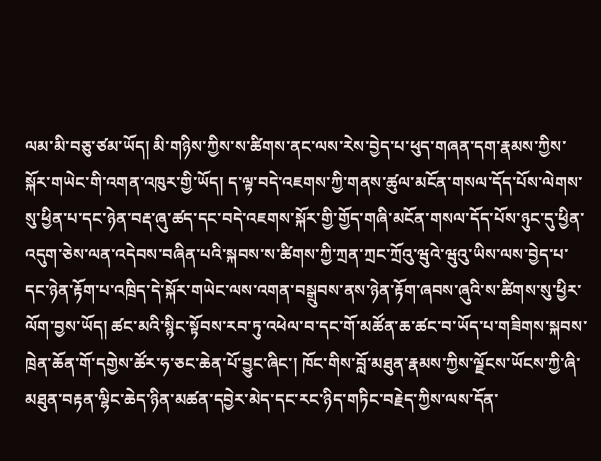ལམ་མི་བཅུ་ཙམ་ཡོད། མི་གཉིས་ཀྱིས་ས་ཚིགས་ནང་ལས་རེས་བྱེད་པ་ཕུད་གཞན་དག་རྣམས་ཀྱིས་སྐོར་གཡེང་གི་འགན་འཁུར་གྱི་ཡོད། ད་ལྟ་བདེ་འཇགས་ཀྱི་གནས་ཚུལ་མངོན་གསལ་དོད་པོས་ལེགས་སུ་ཕྱིན་པ་དང་ཉེན་བརྡ་ཞུ་ཚད་དང་བདེ་འཇགས་སྐོར་གྱི་གྱོད་གཞི་མངོན་གསལ་དོད་པོས་ཉུང་དུ་ཕྱིན་འདུག་ཅེས་ལན་འདེབས་བཞིན་པའི་སྐབས་ས་ཚིགས་ཀྱི་ཀྲན་ཀྲང་ཀྲོའུ་ཝུའེ་ཝུའུ་ཡིས་ལས་བྱེད་པ་དང་ཉེན་རྟོག་པ་འཁྲིད་དེ་སྐོར་གཡེང་ལས་འགན་བསྒྲུབས་ནས་ཉེན་རྟོག་ཞབས་ཞུའི་ས་ཚིགས་སུ་ཕྱིར་ལོག་བྱས་ཡོད། ཚང་མའི་སྙིང་སྟོབས་རབ་ཏུ་འཕེལ་བ་དང་གོ་མཚོན་ཆ་ཚང་བ་ཡོད་པ་གཟིགས་སྐབས་ཁྲེན་ཆོན་གོ་དགྱེས་ཚོར་ཧ་ཅང་ཆེན་པོ་བྱུང་ཞིང་། ཁོང་གིས་བློ་མཐུན་རྣམས་ཀྱིས་ལྗོངས་ཡོངས་ཀྱི་ཞི་མཐུན་བརྟན་ལྷིང་ཆེད་ཉིན་མཚན་དབྱེར་མེད་དང་རང་ཉིད་གཏིང་བརྗེད་ཀྱིས་ལས་དོན་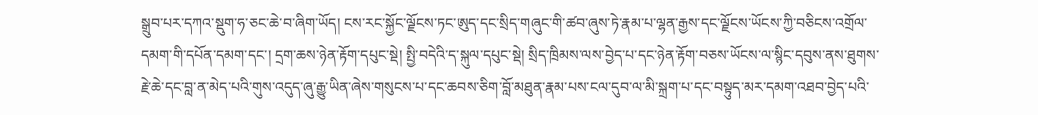སྒྲུབ་པར་དཀའ་སྡུག་ཧ་ཅང་ཆེ་བ་ཞིག་ཡོད། ངས་རང་སྐྱོང་ལྗོངས་ཏང་ཨུད་དང་སྲིད་གཞུང་གི་ཚབ་ཞུས་ཏེ་རྣམ་པ་ལྷན་རྒྱས་དང་ལྗོངས་ཡོངས་ཀྱི་བཅིངས་འགྲོལ་དམག་གི་དཔོན་དམག་དང་། དྲག་ཆས་ཉེན་རྟོག་དཔུང་སྡེ། སྤྱི་བདེའི་ད་སྐུལ་དཔུང་སྡེ། སྲིད་ཁྲིམས་ལས་བྱེད་པ་དང་ཉེན་རྟོག་བཅས་ཡོངས་ལ་སྙིང་དབུས་ནས་ཐུགས་རྗེ་ཆེ་དང་བླ་ན་མེད་པའི་གུས་འདུད་ཞུ་རྒྱུ་ཡིན་ཞེས་གསུངས་པ་དང་ཆབས་ཅིག་བློ་མཐུན་རྣམ་པས་ངལ་དུབ་ལ་མི་སྐྲག་པ་དང་བསྟུད་མར་དམག་འཐབ་བྱེད་པའི་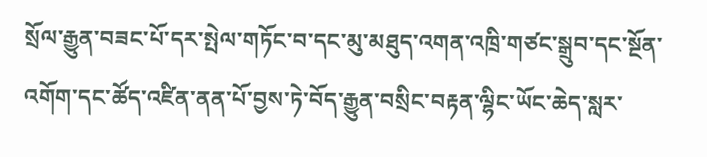སྲོལ་རྒྱུན་བཟང་པོ་དར་སྤེལ་གཏོང་བ་དང་མུ་མཐུད་འགན་འཁྲི་གཙང་སྒྲུབ་དང་སྔོན་འགོག་དང་ཚོད་འཛིན་ནན་པོ་བྱས་ཏེ་བོད་རྒྱུན་བསྲིང་བརྟན་ལྷིང་ཡོང་ཆེད་སླར་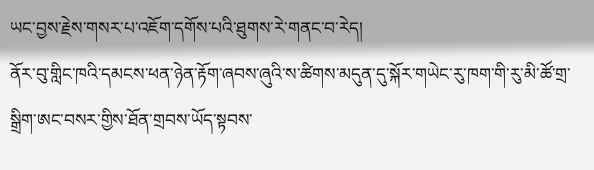ཡང་བྱས་རྗེས་གསར་པ་འཇོག་དགོས་པའི་ཐུགས་རེ་གནང་བ་རེད།
ནོར་བུ་གླིང་ཁའི་དམངས་ཕན་ཉེན་རྟོག་ཞབས་ཞུའི་ས་ཚིགས་མདུན་དུ་སྐོར་གཡེང་རུ་ཁག་གི་རུ་མི་ཚོ་གྲ་སྒྲིག་ཨང་བསར་གྱིས་ཐོན་གྲབས་ཡོད་སྟབས་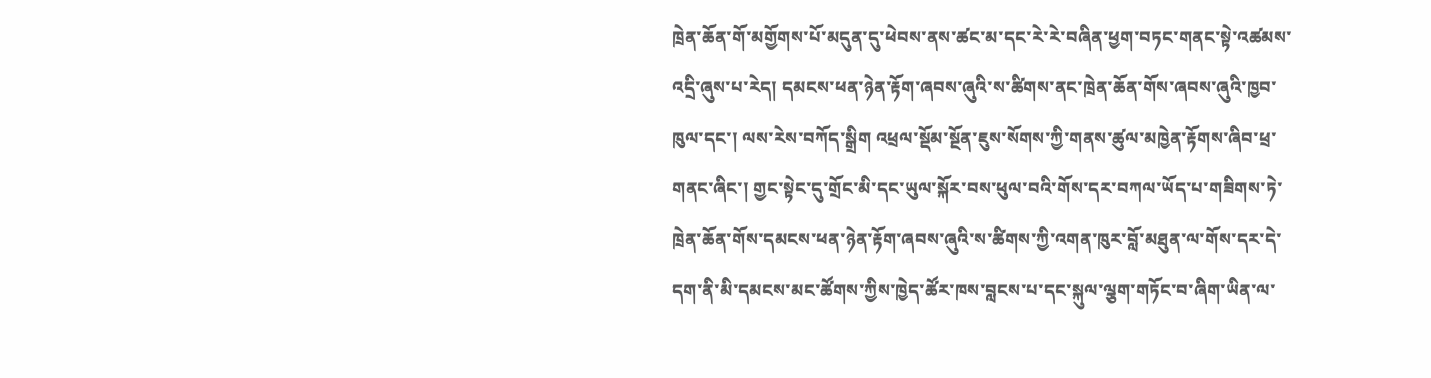ཁྲེན་ཆོན་གོ་མགྱོགས་པོ་མདུན་དུ་ཕེབས་ནས་ཚང་མ་དང་རེ་རེ་བཞིན་ཕྱག་བཏང་གནང་སྟེ་འཚམས་འདྲི་ཞུས་པ་རེད། དམངས་ཕན་ཉེན་རྟོག་ཞབས་ཞུའི་ས་ཚིགས་ནང་ཁྲེན་ཆོན་གོས་ཞབས་ཞུའི་ཁྱབ་ཁུལ་དང་། ལས་རེས་བཀོད་སྒྲིག འཕྲལ་སྡོམ་སྔོན་ཇུས་སོགས་ཀྱི་གནས་ཚུལ་མཁྱེན་རྟོགས་ཞིབ་ཕྲ་གནང་ཞིང་། གྱང་སྟེང་དུ་གྲོང་མི་དང་ཡུལ་སྐོར་བས་ཕུལ་བའི་གོས་དར་བཀལ་ཡོད་པ་གཟིགས་ཏེ་ཁྲེན་ཆོན་གོས་དམངས་ཕན་ཉེན་རྟོག་ཞབས་ཞུའི་ས་ཚིགས་ཀྱི་འགན་ཁུར་བློ་མཐུན་ལ་གོས་དར་དེ་དག་ནི་མི་དམངས་མང་ཚོགས་ཀྱིས་ཁྱེད་ཚོར་ཁས་བླངས་པ་དང་སྐུལ་ལྕག་གཏོང་བ་ཞིག་ཡིན་ལ་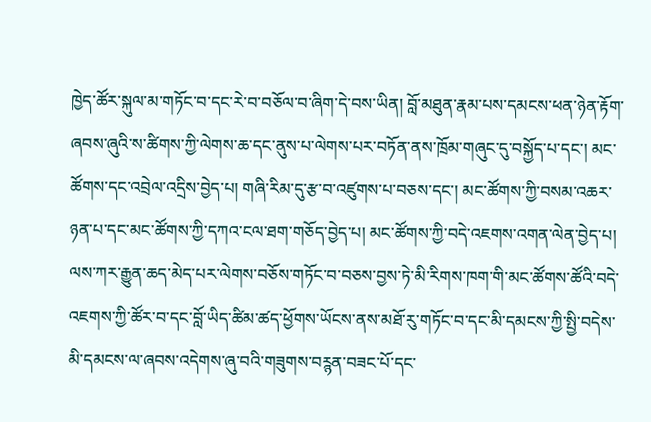ཁྱེད་ཚོར་སྐུལ་མ་གཏོང་བ་དང་རེ་བ་བཅོལ་བ་ཞིག་དེ་བས་ཡིན། བློ་མཐུན་རྣམ་པས་དམངས་ཕན་ཉེན་རྟོག་ཞབས་ཞུའི་ས་ཚིགས་ཀྱི་ལེགས་ཆ་དང་ནུས་པ་ལེགས་པར་བཏོན་ནས་ཁྲོམ་གཞུང་དུ་བསྐྱོད་པ་དང་། མང་ཚོགས་དང་འབྲེལ་འདྲིས་བྱེད་པ། གཞི་རིམ་དུ་རྩ་བ་འཛུགས་པ་བཅས་དང་། མང་ཚོགས་ཀྱི་བསམ་འཆར་ཉན་པ་དང་མང་ཚོགས་ཀྱི་དཀའ་ངལ་ཐག་གཅོད་བྱེད་པ། མང་ཚོགས་ཀྱི་བདེ་འཇགས་འགན་ལེན་བྱེད་པ། ལས་ཀར་རྒྱུན་ཆད་མེད་པར་ལེགས་བཅོས་གཏོང་བ་བཅས་བྱས་ཏེ་མི་རིགས་ཁག་གི་མང་ཚོགས་ཚོའི་བདེ་འཇགས་ཀྱི་ཚོར་བ་དང་བློ་ཡིད་ཚིམ་ཚད་ཕྱོགས་ཡོངས་ནས་མཐོ་རུ་གཏོང་བ་དང་མི་དམངས་ཀྱི་སྤྱི་བདེས་མི་དམངས་ལ་ཞབས་འདེགས་ཞུ་བའི་གཟུགས་བཪྙན་བཟང་པོ་དང་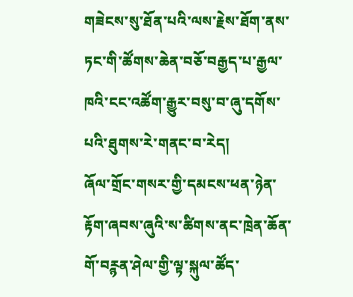གཟེངས་སུ་ཐོན་པའི་ལས་རྗེས་ཐོག་ནས་ཏང་གི་ཚོགས་ཆེན་བཅོ་བརྒྱད་པ་རྒྱལ་ཁའི་ངང་འཚོག་རྒྱུར་བསུ་བ་ཞུ་དགོས་པའི་ཐུགས་རེ་གནང་བ་རེད།
ཞོལ་གྲོང་གསར་གྱི་དམངས་ཕན་ཉེན་རྟོག་ཞབས་ཞུའི་ས་ཚིགས་ནང་ཁྲེན་ཆོན་གོ་བཪྙན་ཤེལ་གྱི་ལྟ་སྐུལ་ཚོད་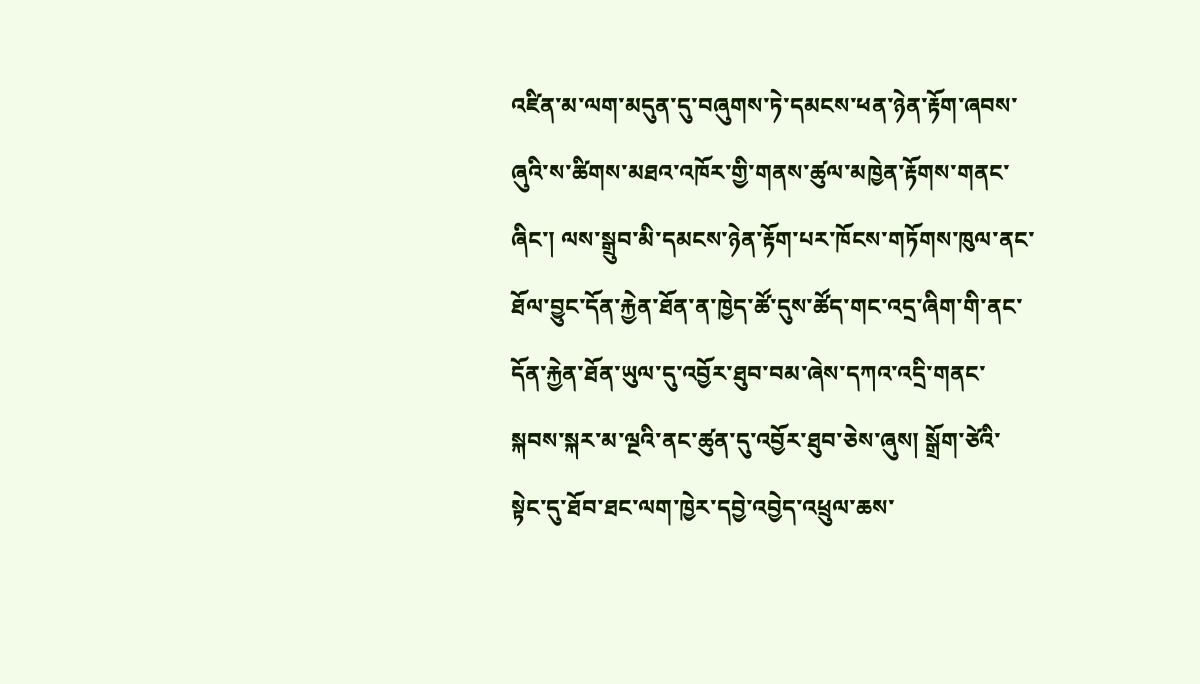འཛིན་མ་ལག་མདུན་དུ་བཞུགས་ཏེ་དམངས་ཕན་ཉེན་རྟོག་ཞབས་ཞུའི་ས་ཚིགས་མཐའ་འཁོར་གྱི་གནས་ཚུལ་མཁྱེན་རྟོགས་གནང་ཞིང་། ལས་སྒྲུབ་མི་དམངས་ཉེན་རྟོག་པར་ཁོངས་གཏོགས་ཁུལ་ནང་ཐོལ་བྱུང་དོན་རྐྱེན་ཐོན་ན་ཁྱེད་ཚོ་དུས་ཚོད་གང་འདྲ་ཞིག་གི་ནང་དོན་རྐྱེན་ཐོན་ཡུལ་དུ་འབྱོར་ཐུབ་བམ་ཞེས་དཀའ་འདྲི་གནང་སྐབས་སྐར་མ་ལྔའི་ནང་ཚུན་དུ་འབྱོར་ཐུབ་ཅེས་ཞུས། སྒྲོག་ཙེའི་སྟེང་དུ་ཐོབ་ཐང་ལག་ཁྱེར་དབྱེ་འབྱེད་འཕྲུལ་ཆས་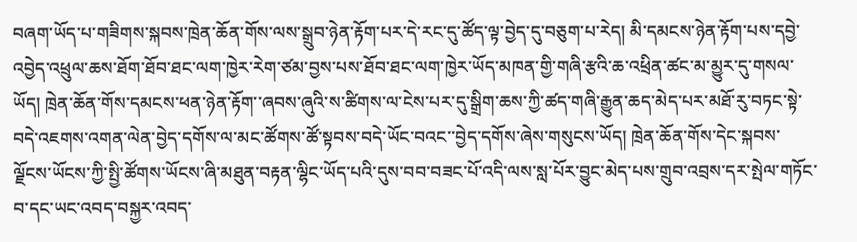བཞག་ཡོད་པ་གཟིགས་སྐབས་ཁྲེན་ཆོན་གོས་ལས་སྒྲུབ་ཉེན་རྟོག་པར་དེ་རང་དུ་ཚོད་ལྟ་བྱེད་དུ་བཅུག་པ་རེད། མི་དམངས་ཉེན་རྟོག་པས་དབྱེ་འབྱེད་འཕྲུལ་ཆས་ཐོག་ཐོབ་ཐང་ལག་ཁྱེར་རེག་ཙམ་བྱས་པས་ཐོབ་ཐང་ལག་ཁྱེར་ཡོད་མཁན་གྱི་གཞི་རྩའི་ཆ་འཕྲིན་ཚང་མ་མྱུར་དུ་གསལ་ཡོད། ཁྲེན་ཆོན་གོས་དམངས་ཕན་ཉེན་རྟོག་་ཞབས་ཞུའི་ས་ཚིགས་ལ་ངེས་པར་དུ་སྒྲིག་ཆས་ཀྱི་ཚད་གཞི་རྒྱུན་ཆད་མེད་པར་མཐོ་རུ་བཏང་སྟེ་བདེ་འཇགས་འགན་ལེན་བྱེད་དགོས་ལ་མང་ཚོགས་ཚོ་སྟབས་བདེ་ཡོང་བའང་་བྱེད་དགོས་ཞེས་གསུངས་ཡོད། ཁྲེན་ཆོན་གོས་དེང་སྐབས་ལྗོངས་ཡོངས་ཀྱི་སྤྱི་ཚོགས་ཡོངས་ཞི་མཐུན་བརྟན་ལྷིང་ཡོད་པའི་དུས་བབ་བཟང་པོ་འདི་ལས་སླ་པོར་བྱུང་མེད་པས་གྲུབ་འབྲས་དར་སྤེལ་གཏོང་བ་དང་ཡང་འབད་བསྐྱར་འབད་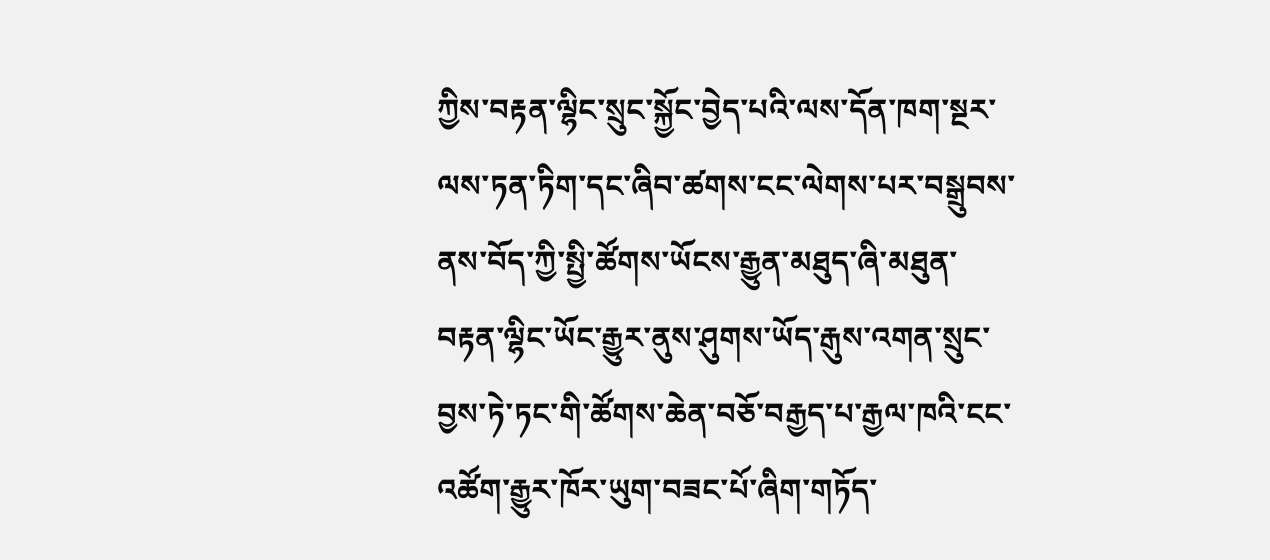ཀྱིས་བརྟན་ལྷིང་སྲུང་སྐྱོང་བྱེད་པའི་ལས་དོན་ཁག་སྔར་ལས་ཏན་ཏིག་དང་ཞིབ་ཚགས་ངང་ལེགས་པར་བསྒྲུབས་ནས་བོད་ཀྱི་སྤྱི་ཚོགས་ཡོངས་རྒྱུན་མཐུད་ཞི་མཐུན་བརྟན་ལྷིང་ཡོང་རྒྱུར་ནུས་ཤུགས་ཡོད་རྒུས་འགན་སྲུང་བྱས་ཏེ་ཏང་གི་ཚོགས་ཆེན་བཅོ་བརྒྱད་པ་རྒྱལ་ཁའི་ངང་འཚོག་རྒྱུར་ཁོར་ཡུག་བཟང་པོ་ཞིག་གཏོད་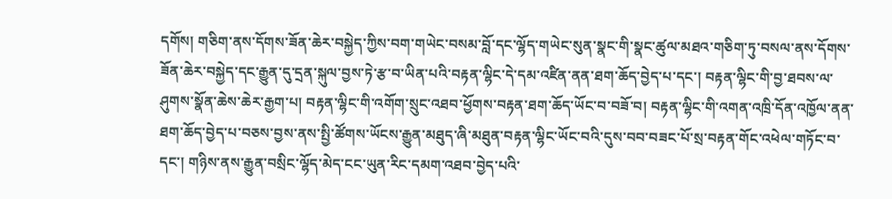དགོས། གཅིག་ནས་དོགས་ཟོན་ཆེར་བསྐྱེད་ཀྱིས་བག་གཡེང་བསམ་བློ་དང་ལྷོད་གཡེང་སུན་སྣང་གི་སྣང་ཚུལ་མཐའ་གཅིག་ཏུ་བསལ་ནས་དོགས་ཟོན་ཆེར་བསྐྱེད་དང་རྒྱུན་དུ་དྲན་སྐུལ་བྱས་ཏེ་རྩ་བ་ཡིན་པའི་བརྟན་ལྷིང་དེ་དམ་འཛིན་ནན་ཐག་ཆོད་བྱེད་པ་དང་། བརྟན་ལྷིང་གི་བྱ་ཐབས་ལ་ཤུགས་སྣོན་ཆེས་ཆེར་རྒྱག་པ། བརྟན་ལྷིང་གི་འགོག་སྲུང་འཐབ་ཕྱོགས་བརྟན་ཐག་ཆོད་ཡོང་བ་བཟོ་བ། བརྟན་ལྷིང་གི་འགན་འཁྲི་དོན་འཁྱོལ་ནན་ཐག་ཆོད་བྱེད་པ་བཅས་བྱས་ནས་སྤྱི་ཚོགས་ཡོངས་རྒྱུན་མཐུད་ཞི་མཐུན་བརྟན་ལྷིང་ཡོང་བའི་དུས་བབ་བཟང་པོ་སྲ་བརྟན་གོང་འཕེལ་གཏོང་བ་དང་། གཉིས་ནས་རྒྱུན་བསྲིང་ལྷོད་མེད་ངང་ཡུན་རིང་དམག་འཐབ་བྱེད་པའི་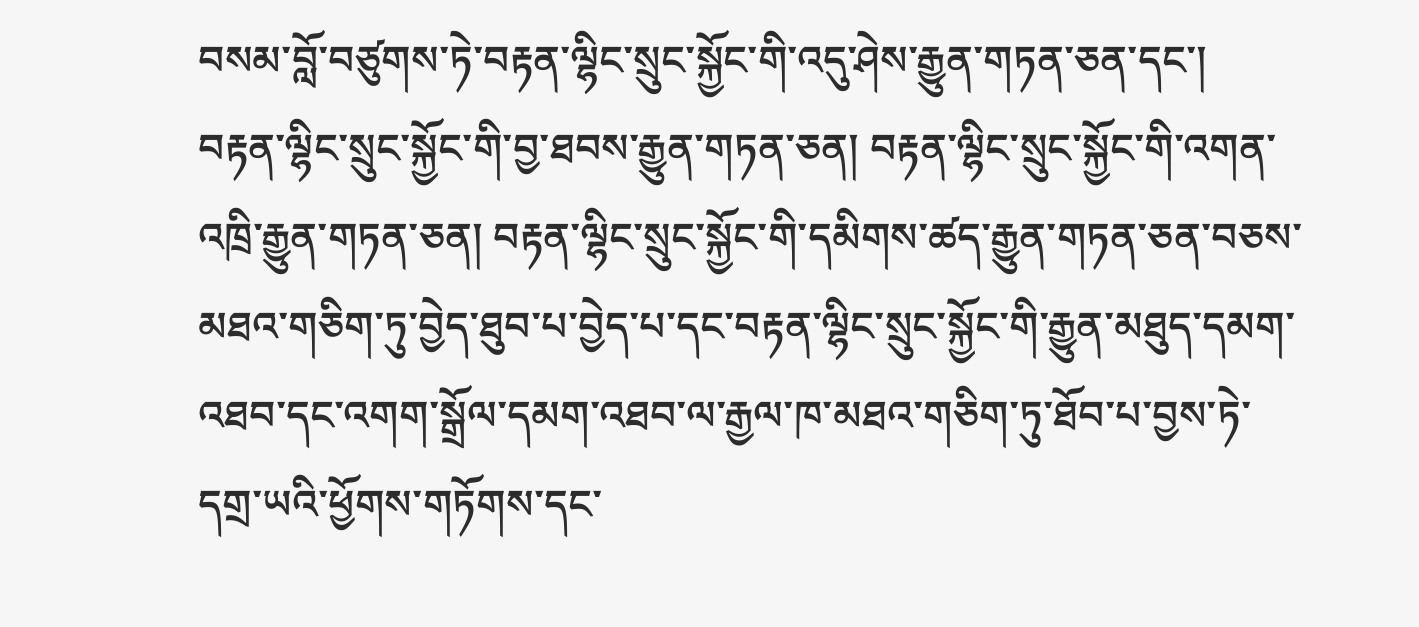བསམ་བློ་བཙུགས་ཏེ་བརྟན་ལྷིང་སྲུང་སྐྱོང་གི་འདུ་ཤེས་རྒྱུན་གཏན་ཅན་དང་། བརྟན་ལྷིང་སྲུང་སྐྱོང་གི་བྱ་ཐབས་རྒྱུན་གཏན་ཅན། བརྟན་ལྷིང་སྲུང་སྐྱོང་གི་འགན་འཁྲི་རྒྱུན་གཏན་ཅན། བརྟན་ལྷིང་སྲུང་སྐྱོང་གི་དམིགས་ཚད་རྒྱུན་གཏན་ཅན་བཅས་མཐའ་གཅིག་ཏུ་བྱེད་ཐུབ་པ་བྱེད་པ་དང་བརྟན་ལྷིང་སྲུང་སྐྱོང་གི་རྒྱུན་མཐུད་དམག་འཐབ་དང་འགག་སྒྲོལ་དམག་འཐབ་ལ་རྒྱལ་ཁ་མཐའ་གཅིག་ཏུ་ཐོབ་པ་བྱས་ཏེ་དགྲ་ཡའི་ཕྱོགས་གཏོགས་དང་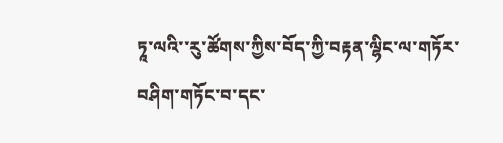ཏཱ་ལའི་་རུ་ཚོགས་ཀྱིས་བོད་ཀྱི་བརྟན་ལྷིང་ལ་གཏོར་བཤིག་གཏོང་བ་དང་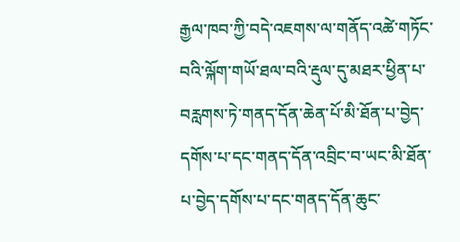རྒྱལ་ཁབ་ཀྱི་བདེ་འཇགས་ལ་གནོད་འཚེ་གཏོང་བའི་ལྐོག་གཡོ་ཐལ་བའི་རྡུལ་དུ་མཐར་ཕྱིན་པ་བརླགས་ཏེ་གནད་དོན་ཆེན་པོ་མི་ཐོན་པ་བྱེད་དགོས་པ་དང་གནད་དོན་འབྲིང་བ་ཡང་མི་ཐོན་པ་བྱེད་དགོས་པ་དང་གནད་དོན་ཆུང་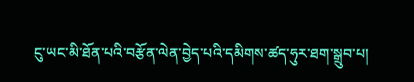ངུ་ཡང་མི་ཐོན་པའི་བརྩོན་ལེན་བྱེད་པའི་དམིགས་ཚད་ཧུར་ཐག་སྒྲུབ་པ།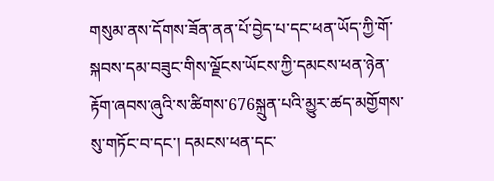གསུམ་ནས་དོགས་ཟོན་ནན་པོ་བྱེད་པ་དང་ཕན་ཡོད་ཀྱི་གོ་སྐབས་དམ་བཟུང་གིས་ལྗོངས་ཡོངས་ཀྱི་དམངས་ཕན་ཉེན་རྟོག་ཞབས་ཞུའི་ས་ཚིགས་676སྐྲུན་པའི་མྱུར་ཚད་མགྱོགས་སུ་གཏོང་བ་དང་། དམངས་ཕན་དང་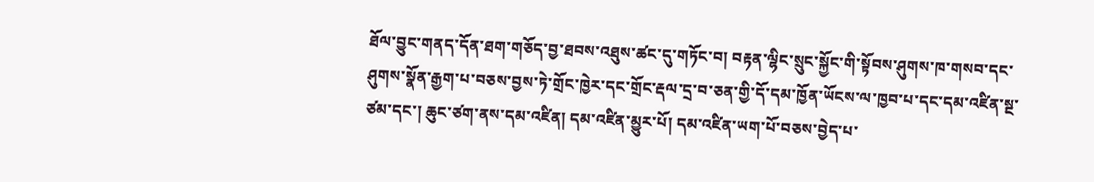ཐོལ་བྱུང་གནད་དོན་ཐག་གཅོད་བྱ་ཐབས་འཐུས་ཚང་དུ་གཏོང་བ། བརྟན་ལྷིང་སྲུང་སྐྱོང་གི་སྟོབས་ཤུགས་ཁ་གསབ་དང་ཤུགས་སྣོན་རྒྱག་པ་བཅས་བྱས་ཏེ་གྲོང་ཁྱེར་དང་གྲོང་རྡལ་དྲ་བ་ཅན་གྱི་དོ་དམ་ཁྱོན་ཡོངས་ལ་ཁྱབ་པ་དང་དམ་འཛིན་སྔ་ཙམ་དང་། ཆུང་ཙག་ནས་དམ་འཛིན། དམ་འཛིན་མྱུར་པོ། དམ་འཛིན་ཡག་པོ་བཅས་བྱེད་པ་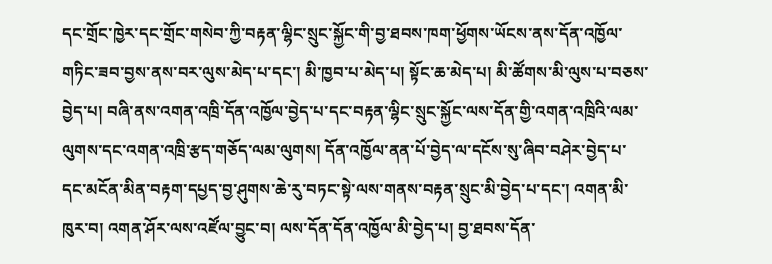དང་གྲོང་ཁྱེར་དང་གྲོང་གསེབ་ཀྱི་བརྟན་ལྷིང་སྲུང་སྐྱོང་གི་བྱ་ཐབས་ཁག་ཕྱོགས་ཡོངས་ནས་དོན་འཁྱོལ་གཏིང་ཟབ་བྱས་ནས་བར་ལུས་མེད་པ་དང་། མི་ཁྱབ་པ་མེད་པ། སྟོང་ཆ་མེད་པ། མི་ཚོགས་མི་ལུས་པ་བཅས་བྱེད་པ། བཞི་ནས་འགན་འཁྲི་དོན་འཁྱོལ་བྱེད་པ་དང་བརྟན་ལྷིང་སྲུང་སྐྱོང་ལས་དོན་གྱི་འགན་འཁྲིའི་ལམ་ལུགས་དང་འགན་འཁྲི་རྩད་གཅོད་ལམ་ལུགས། དོན་འཁྱོལ་ནན་པོ་བྱེད་ལ་དངོས་སུ་ཞིབ་བཤེར་བྱེད་པ་དང་མངོན་མིན་བརྟག་དཔྱད་བྱ་ཤུགས་ཆེ་རུ་བཏང་སྟེ་ལས་གནས་བརྟན་སྲུང་མི་བྱེད་པ་དང་། འགན་མི་ཁུར་བ། འགན་ཤོར་ལས་འཛོལ་བྱུང་བ། ལས་དོན་དོན་འཁྱོལ་མི་བྱེད་པ། བྱ་ཐབས་དོན་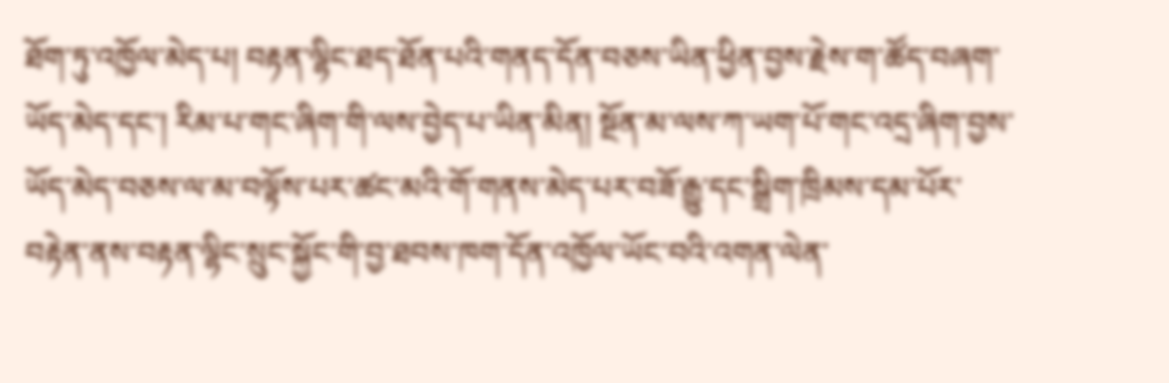ཐོག་ཏུ་འཁྱོལ་མེད་པ། བརྟན་ལྷིང་ཐད་ཐོན་པའི་གནད་དོན་བཅས་ཡིན་ཕྱིན་བྱས་རྗེས་ག་ཚོད་བཞག་ཡོད་མེད་དང་། རིམ་པ་གང་ཞིག་གི་ལས་བྱེད་པ་ཡིན་མིན། སྔོན་མ་ལས་ཀ་ཡག་པོ་གང་འདྲ་ཞིག་བྱས་ཡོད་མེད་བཅས་ལ་མ་བལྟོས་པར་ཚང་མའི་གོ་གནས་མེད་པར་བཟོ་རྒྱུ་དང་སྒྲིག་ཁྲིམས་དམ་པོར་བརྟེན་ནས་བརྟན་ལྷིང་སྲུང་སྐྱོང་གི་བྱ་ཐབས་ཁག་དོན་འཁྱོལ་ཡོང་བའི་འགན་ལེན་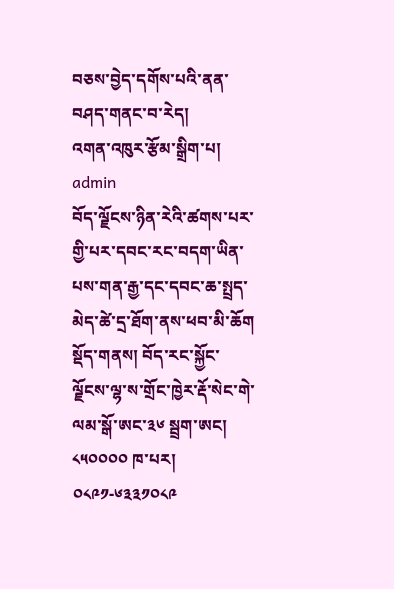བཅས་བྱེད་དགོས་པའི་ནན་བཤད་གནང་བ་རེད།
འགན་འཁུར་རྩོམ་སྒྲིག་པ། admin
བོད་ལྗོངས་ཉིན་རེའི་ཚགས་པར་གྱི་པར་དབང་རང་བདག་ཡིན་པས་གན་རྒྱ་དང་དབང་ཆ་སྤྲད་མེད་ཚེ་དྲ་ཐོག་ནས་ཕབ་མི་ཆོག
སྡོད་གནས། བོད་རང་སྐྱོང་ལྗོངས་ལྷ་ས་གྲོང་ཁྱེར་རྡོ་སེང་གེ་ལམ་སྒོ་ཨང་༣༦ སྦྲག་ཨང། ༨༥༠༠༠༠ ཁ་པར། ༠༨༩༡-༦༣༣༡༠༨༩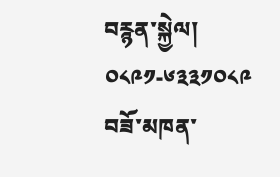བརྙན་སྐྱེལ། ༠༨༩༡-༦༣༣༡༠༨༩
བཟོ་མཁན་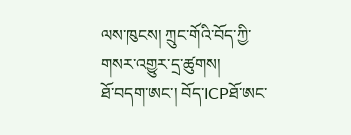ལས་ཁུངས། ཀྲུང་གོའི་བོད་ཀྱི་གསར་འགྱུར་དྲ་ཚུགས།
ཐོ་བདག་ཨང་། བོད་ICPཐོ་ཨང་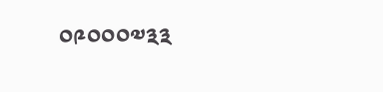༠༩༠༠༠༧༣༣